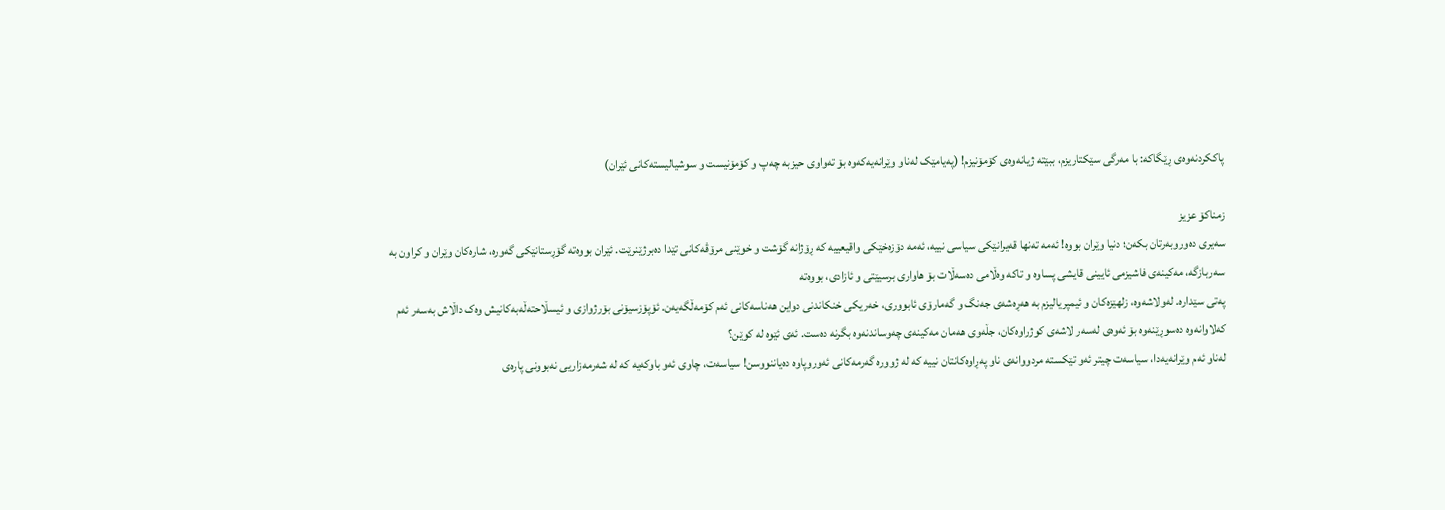پاککردنەوەی ڕێگاکە: با مەرگی سێکتاریزم، ببێتە ژیانەوەی کۆمۆنیزم! (پەیامێک لەناو وێرانەیەکەوە بۆ تەواوی حیزبە چەپ و کۆمۆنیست و سوشیالیستەکانی ئێران)

زمناکۆ عزیز
سەیری دەوروبەرتان بکەن؛ دنیا وێران بووە! ئەمە تەنها قەیرانێکی سیاسی نییە، ئەمە دۆزەخێکی واقیعییە کە ڕۆژانە گۆشت و خوێنی مرۆڤەکانی تێدا دەبرژێنرێت. ئێران بووەتە گۆڕستانێکی گەورە، شارەکان وێران و کراون بە سەربازگە، مەکینەی فاشیزمی ئایینی قایشی پساوە و تاکە وەڵامی دەسەڵات بۆ هاواری برسیێتی و ئازادی، بووەتە
پەتی سێدارە. لەولاشەوە، زلهێزەکان و ئیمپریالیزم بە هەڕەشەی جەنگ و گەمارۆی ئابووری، خەریکی خنکاندنی دواین هەناسەکانی ئەم کۆمەڵگەیەن. ئۆپۆزسیۆنی بۆرژوازی و ئیسڵاحتەڵەبەکانیش وەک داڵاش بەسەر ئەم کەلاوانەوە دەسوڕێنەوە بۆ ئەوەی لەسەر لاشەی کوژراوەکان، جڵەوی هەمان مەکینەی چەوساندنەوە بگرنە دەست. ئەی ئێوە لە کوێن؟
لەناو ئەم وێرانەیەدا، سیاسەت چیتر ئەو تێکستە مردووانەی ناو پەڕاوەکانتان نییە کە لە ژوورە گەرمەکانی ئەوروپاوە دەیاننووسن! سیاسەت، چاوی ئەو باوکەیە کە لە شەرمەزاریی نەبوونی پارەی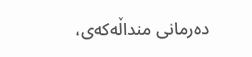دەرمانی منداڵەکەی،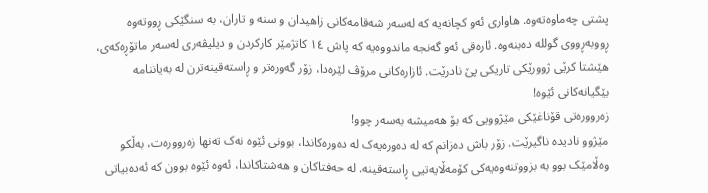پشتی چەماوەتەوە. هاواری ئەو کچانەیە کە لەسەر شەقامەکانی زاهیدان و سنە و تاران، بە سنگێکی ڕووتەوە ڕووبەڕووی گوللە دەبنەوە. ئارەقی ئەو گەنجە ماندووەیە کە پاش ١٤ کاتژمێر کارکردن و دیلیڤەری لەسەر ماتۆڕەکەی، هێشتا کرێی ژوورێکی تاریکی پێ نادرێت. ئازارەکانی مرۆڤ لێرەدا، زۆر گەورەتر و ڕاستەقینەترن لە بەیاننامە بێگیانەکانی ئێوە!
زەروورەتی قۆناغێکی مێژوویی کە بۆ هەمیشە بەسەر چوو!
مێژوو نادیدە ناگیرێت. زۆر باش دەزانم کە لە دەورەیەک لە دەورەکاندا، بوونی ئێوە نەک تەنها زەروورەت، بەڵکو وەڵامێک بوو بە بزووتنەوەیەکی کۆمەڵایەتیی ڕاستەقینە. لە حەفتاکان و هەشتاکاندا، ئەوە ئێوە بوون کە ئەدەبیاتی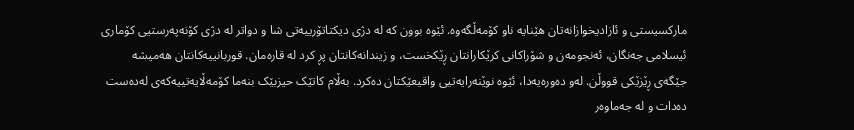مارکسیستی و ئازادیخوازانەتان هێنایە ناو کۆمەڵگەوە. ئێوە بوون کە لە دژی دیکتاتۆرییەتی شا و دواتر لە دژی کۆنەپەرستیی کۆماری ئیسلامی جەنگان، ئەنجومەن و شۆراکانی کرێکارانتان ڕێکخست، و زیندانەکانتان پڕ کرد لە قارەمان. قوربانییەکانتان هەمیشە جێگەی ڕێزێکی قووڵن. لەو دەورەیەدا، ئێوە نوێنەرایەتیی واقیعێکتان دەکرد. بەڵام کاتێک حیزبێک بنەما کۆمەڵایەتییەکەی لەدەست دەدات و لە جەماوەر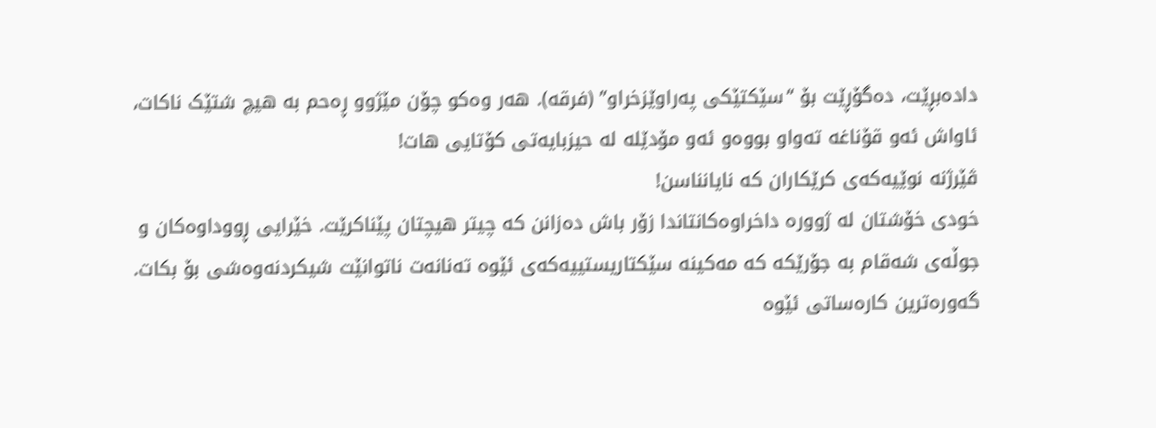دادەبڕێت، دەگۆڕێت بۆ “سێکتێکی پەراوێزخراو” (فرقه). هەر وەکو چۆن مێژوو ڕەحم بە هیچ شتێک ناکات، ئاواش ئەو قۆناغە تەواو بووەو ئەو مۆدێلە لە حیزبایەتی کۆتایی هات!
ڤێرژنە نوێیەکەی کرێکاران کە نایانناسن!
خودی خۆشتان لە ژوورە داخراوەکانتاندا زۆر باش دەزانن کە چیتر هیچتان پێناکرێت. خێرایی ڕووداوەکان و جوڵەی شەقام بە جۆرێکە کە مەکینە سێکتاریستییەکەی ئێوە تەنانەت ناتوانێت شیکردنەوەشی بۆ بکات. گەورەترین کارەساتی ئێوە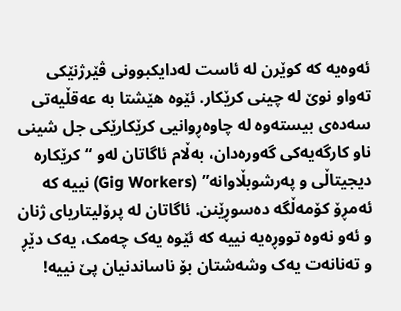ئەوەیە کە کوێرن لە ئاست لەدایکبوونی ڤێرژنێکی تەواو نوێ لە چینی کرێکار. ئێوە هێشتا بە عەقڵیەتی سەدەی بیستەوە لە چاوەڕوانیی کرێکارێکی جل شینی ناو کارگەیەکی گەورەدان، بەڵام ئاگاتان لەو “کرێکارە دیجیتاڵی و پەرشوبڵاوانە” (Gig Workers) نییە کە ئەمڕۆ کۆمەڵگە دەسوڕێنن. ئاگاتان لە پرۆلیتاریای ژنان و ئەو نەوە تووڕەیە نییە کە ئێوە یەک چەمک، یەک دێڕ و تەنانەت یەک وشەشتان بۆ ناساندنیان پێ نییە!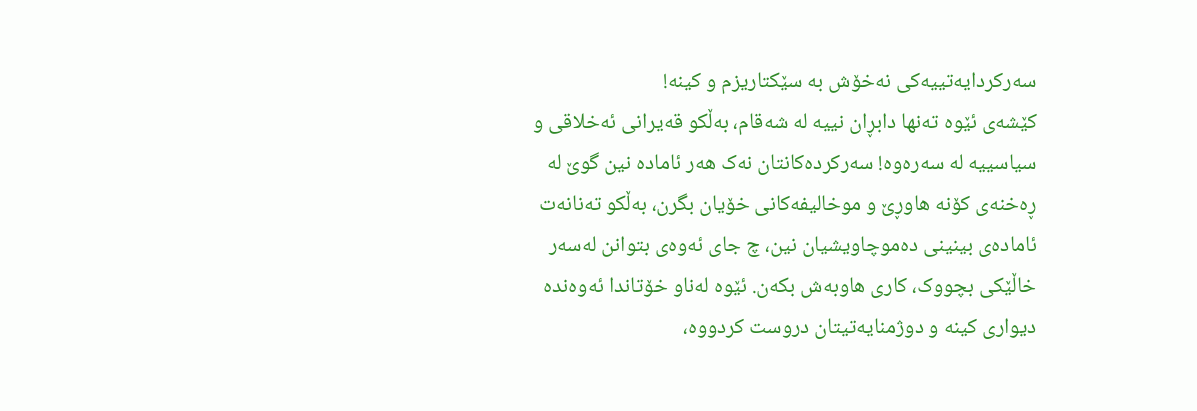سەرکردایەتییەکی نەخۆش بە سێکتاریزم و کینە!
کێشەی ئێوە تەنها دابڕان نییە لە شەقام، بەڵکو قەیرانی ئەخلاقی و سیاسییە لە سەرەوە! سەرکردەکانتان نەک هەر ئامادە نین گوێ لە ڕەخنەی کۆنە هاوڕێ و موخالیفەکانی خۆیان بگرن، بەڵکو تەنانەت ئامادەی بینینی دەموچاویشیان نین، چ جای ئەوەی بتوانن لەسەر خاڵێکی بچووک، کاری هاوبەش بکەن. ئێوە لەناو خۆتاندا ئەوەندە دیواری کینە و دوژمنایەتیتان دروست کردووە،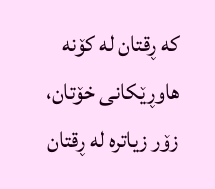کە ڕقتان لە کۆنە هاوڕێکانی خۆتان، زۆر زیاترە لە ڕقتان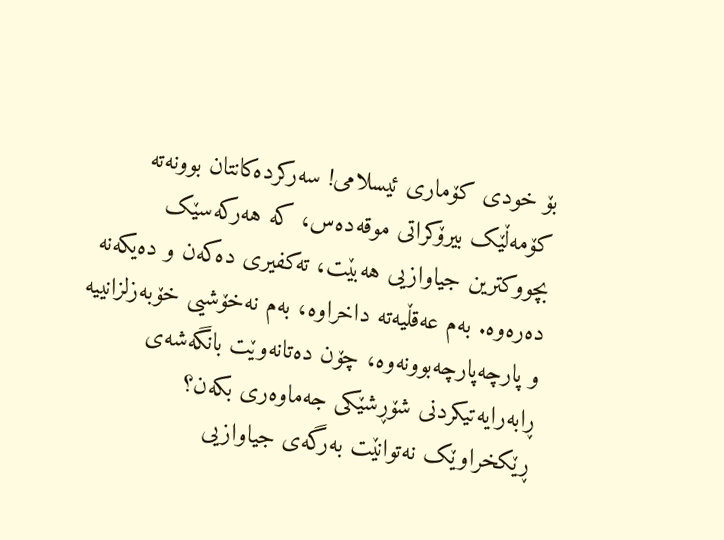بۆ خودی کۆماری ئیسلامی! سەرکردەکانتان بوونەتە کۆمەڵێک بیرۆکراتی موقەدەس، کە هەرکەسێک بچووکترین جیاوازیی هەبێت، تەکفیری دەکەن و دەیکەنە دەرەوە. بەم عەقڵیەتە داخراوە، بەم نەخۆشیی خۆبەزلزانییە و پارچەپارچەبوونەوە، چۆن دەتانەوێت بانگەشەی ڕابەرایەتیکردنی شۆڕشێکی جەماوەری بکەن؟ ڕێکخراوێک نەتوانێت بەرگەی جیاوازیی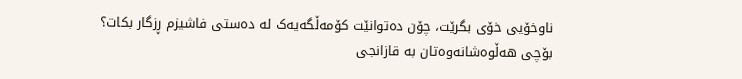ناوخۆیی خۆی بگرێت، چۆن دەتوانێت کۆمەڵگەیەک لە دەستی فاشیزم ڕزگار بکات؟
بۆچی هەڵوەشانەوەتان بە قازانجی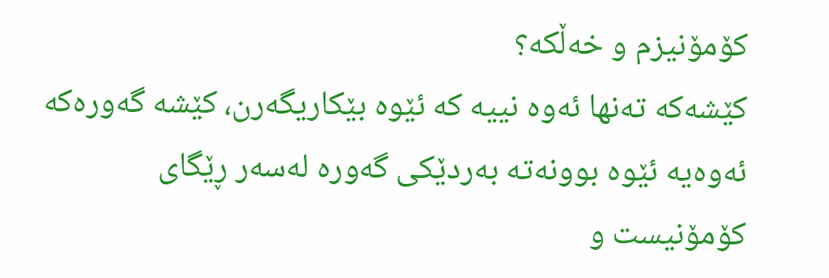کۆمۆنیزم و خەڵکە؟
کێشەکە تەنها ئەوە نییە کە ئێوە بێکاریگەرن، کێشە گەورەکە ئەوەیە ئێوە بوونەتە بەردێکی گەورە لەسەر ڕێگای کۆمۆنیست و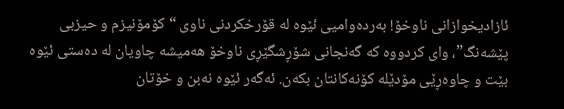ئازادیخوازانی ناوخۆ! بەردەوامیی ئێوە لە قۆرخکردنی ناوی “کۆمۆنیزم و حیزبی پێشەنگ”، وای کردووە کە گەنجانی شۆڕشگێڕی ناوخۆ هەمیشە چاویان لە دەستی ئێوە بێت و چاوەڕێی مۆدێلە کۆنەکانتان بکەن. ئەگەر ئێوە نەبن و خۆتان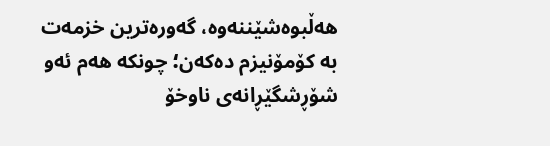هەڵبوەشێننەوە، گەورەترین خزمەت بە کۆمۆنیزم دەکەن؛ چونکە هەم ئەو شۆڕشگێڕانەی ناوخۆ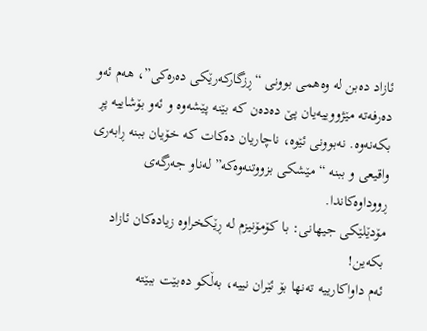ئازاد دەبن لە وەهمی بوونی “ڕزگارکەرێکی دەرەکی”، هەم ئەو دەرفەتە مێژووییەیان پێ دەدەن کە بێنە پێشەوە و ئەو بۆشاییە پڕ بکەنەوە. نەبوونی ئێوە، ناچاریان دەکات کە خۆیان ببنە ڕابەری واقیعی و ببنە “مێشکی بزووتنەوەکە” لەناو جەرگەی ڕووداوەکاندا.
مۆدێلێکی جیهانی: با کۆمۆنیزم لە ڕێکخراوە زیادەکان ئازاد بکەین!
ئەم داواکارییە تەنها بۆ ئێران نییە، بەڵکو دەبێت ببێتە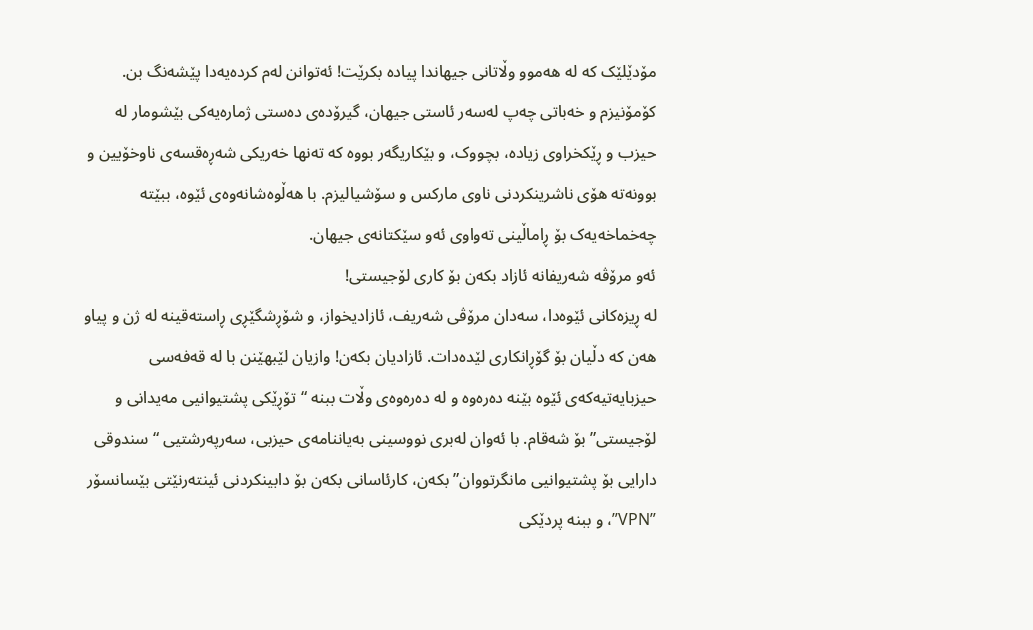مۆدێلێک کە لە هەموو وڵاتانی جیهاندا پیادە بکرێت! ئەتوانن لەم کردەیەدا پێشەنگ بن. کۆمۆنیزم و خەباتی چەپ لەسەر ئاستی جیهان، گیرۆدەی دەستی ژمارەیەکی بێشومار لە حیزب و ڕێکخراوی زیادە، بچووک، و بێکاریگەر بووە کە تەنها خەریکی شەڕەقسەی ناوخۆیین و بوونەتە هۆی ناشرینکردنی ناوی مارکس و سۆشیالیزم. با هەڵوەشانەوەی ئێوە، ببێتە چەخماخەیەک بۆ ڕاماڵینی تەواوی ئەو سێکتانەی جیهان.
ئەو مرۆڤە شەریفانە ئازاد بکەن بۆ کاری لۆجیستی!
لە ڕیزەکانی ئێوەدا، سەدان مرۆڤی شەریف، ئازادیخواز، و شۆڕشگێڕی ڕاستەقینە لە ژن و پیاو هەن کە دڵیان بۆ گۆڕانکاری لێدەدات. ئازادیان بکەن! وازیان لێبهێنن با لە قەفەسی حیزبایەتیەکەی ئێوە بێنە دەرەوە و لە دەرەوەی وڵات ببنە “تۆڕێکی پشتیوانیی مەیدانی و لۆجیستی” بۆ شەقام. با ئەوان لەبری نووسینی بەیاننامەی حیزبی، سەرپەرشتیی “سندوقی دارایی بۆ پشتیوانیی مانگرتووان” بکەن، کارئاسانی بکەن بۆ دابینکردنی ئینتەرنێتی بێسانسۆر ”VPN”، و ببنە پردێکی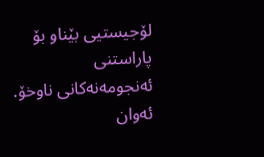لۆجیستیی بێناو بۆ پاراستنی ئەنجومەنەکانی ناوخۆ. ئەوان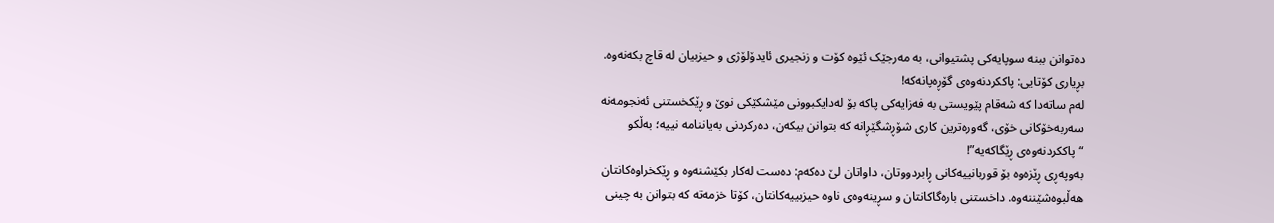دەتوانن ببنە سوپایەکی پشتیوانی، بە مەرجێک ئێوە کۆت و زنجیری ئایدۆلۆژی و حیزبیان لە قاچ بکەنەوە.
بڕیاری کۆتایی: پاککردنەوەی گۆڕەپانەکە!
لەم ساتەدا کە شەقام پێویستی بە فەزایەکی پاکە بۆ لەدایکبوونی مێشکێکی نوێ و ڕێکخستنی ئەنجومەنە سەربەخۆکانی خۆی، گەورەترین کاری شۆڕشگێڕانە کە بتوانن بیکەن، دەرکردنی بەیاننامە نییە؛ بەڵکو “پاککردنەوەی ڕێگاکەیە”!
بەوپەڕی ڕێزەوە بۆ قوربانییەکانی ڕابردووتان، داواتان لێ دەکەم: دەست لەکار بکێشنەوە و ڕێکخراوەکانتان هەڵبوەشێننەوە. داخستنی بارەگاکانتان و سڕینەوەی ناوە حیزبییەکانتان، کۆتا خزمەتە کە بتوانن بە چینی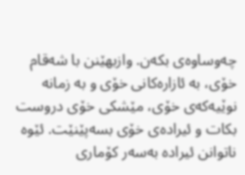چەوساوەی بکەن. وازبهێنن با شەقام خۆی، بە ئازارەکانی خۆی و بە زمانە نوێیەکەی خۆی، مێشکی خۆی دروست بکات و ئیرادەی خۆی بسەپێنێت. ئێوە ناتوانن ئیرادە بەسەر کۆماری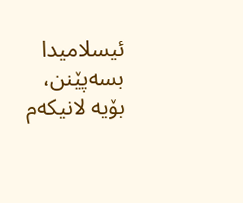ئیسلامیدا بسەپێنن، بۆیە لانیکەم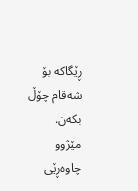ڕێگاکە بۆ شەقام چۆڵ بکەن.
مێژوو چاوەڕێی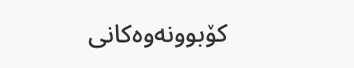کۆبوونەوەکانی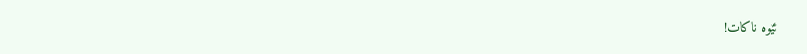ئێوە ناکات!